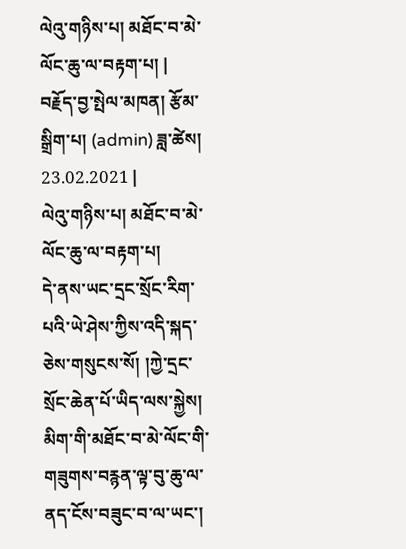ལེའུ་གཉིས་པ། མཐོང་བ་མེ་ལོང་ཆུ་ལ་བརྟག་པ། |
བརྗོད་བྱ་སྤེལ་མཁན། རྩོམ་སྒྲིག་པ། (admin) ཟླ་ཚེས། 23.02.2021 |
ལེའུ་གཉིས་པ། མཐོང་བ་མེ་ལོང་ཆུ་ལ་བརྟག་པ།
དེ་ནས་ཡང་དྲང་སྲོང་རིག་པའི་ཡེ་ཤེས་ཀྱིས་འདི་སྐད་ཅེས་གསུངས་སོ། །ཀྱེ་དྲང་སྲོང་ཆེན་པོ་ཡིད་ལས་སྐྱེས།
མིག་གི་མཐོང་བ་མེ་ལོང་གི་གཟུགས་བརྙན་ལྟ་བུ་ཆུ་ལ་ནད་ངོས་བཟུང་བ་ལ་ཡང་།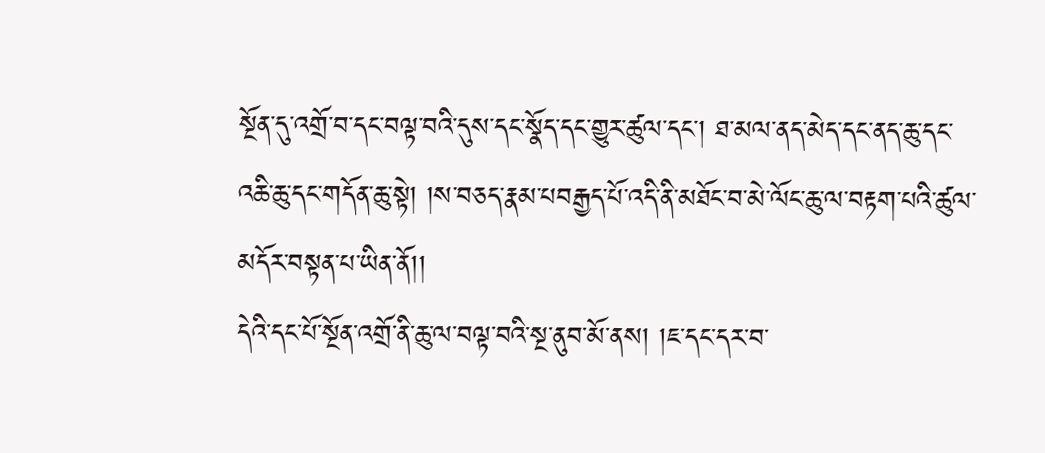སྔོན་དུ་འགྲོ་བ་དང་བལྟ་བའི་དུས་དང་སྣོད་དང་གྱུར་ཚུལ་དང་། ཐ་མལ་ནད་མེད་དང་ནད་ཆུ་དང་འཆི་ཆུ་དང་གདོན་ཆུ་སྟེ། །ས་བཅད་རྣམ་པབརྒྱད་པོ་འདི་ནི་མཐོང་བ་མེ་ལོང་ཆུ་ལ་བརྟག་པའི་ཚུལ་མདོར་བསྟན་པ་ཡིན་ནོ།།
དེའི་དང་པོ་སྔོན་འགྲོ་ནི་ཆུ་ལ་བལྟ་བའི་སྔ་ནུབ་མོ་ནས། །ཇ་དང་དར་བ་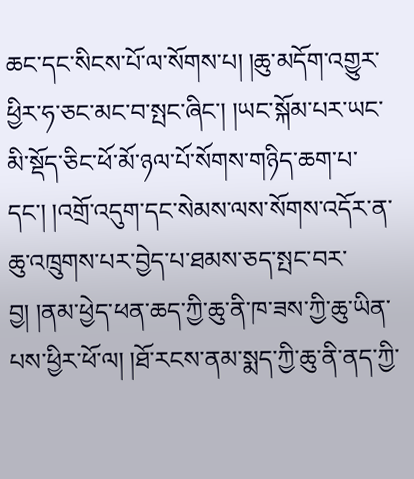ཆང་དང་སིངས་པོ་ལ་སོགས་པ། །ཆུ་མདོག་འགྱུར་ཕྱིར་ཧ་ཅང་མང་བ་སྤང་ཞིང་། །ཡང་སྐོམ་པར་ཡང་མི་སྡོད་ཅིང་ཕོ་མོ་ཉལ་པོ་སོགས་གཉིད་ཆག་པ་དང་། །འགྲོ་འདུག་དང་སེམས་ལས་སོགས་འདོར་ན་ཆུ་འཁྲུགས་པར་བྱེད་པ་ཐམས་ཅད་སྤང་བར་བྱ། །ནམ་ཕྱེད་ཕན་ཆད་ཀྱི་ཆུ་ནི་ཁ་ཟས་ཀྱི་ཆུ་ཡིན་པས་ཕྱིར་ཕོ་ལ། །ཐོ་རངས་ནམ་སྨད་ཀྱི་ཆུ་ནི་ནད་ཀྱི་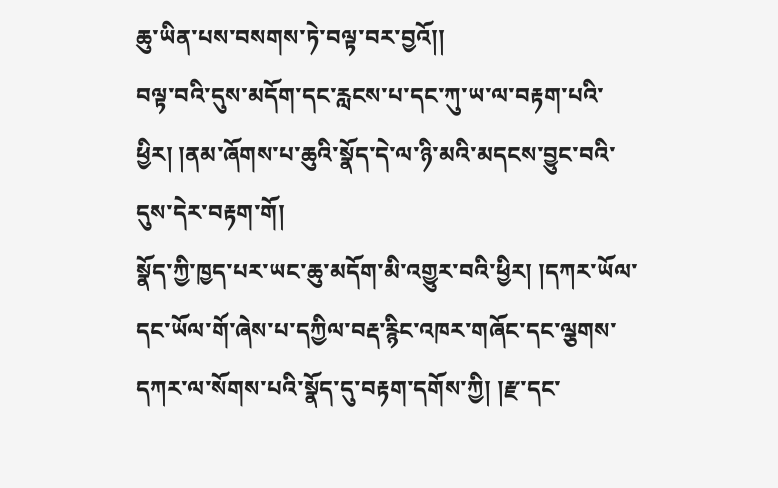ཆུ་ཡིན་པས་བསགས་ཏེ་བལྟ་བར་བྱའོ།།
བལྟ་བའི་དུས་མདོག་དང་རླངས་པ་དང་ཀུ་ཡ་ལ་བརྟག་པའི་ཕྱིར། །ནམ་ཞོགས་པ་ཆུའི་སྣོད་དེ་ལ་ཉི་མའི་མདངས་བྱུང་བའི་དུས་དེར་བརྟག་གོ།
སྣོད་ཀྱི་ཁྱད་པར་ཡང་ཆུ་མདོག་མི་འགྱུར་བའི་ཕྱིར། །དཀར་ཡོལ་དང་ཡོལ་གོ་ཞེས་པ་དཀྱིལ་བརྡ་རྙིང་འཁར་གཞོང་དང་ལྕགས་དཀར་ལ་སོགས་པའི་སྣོད་དུ་བརྟག་དགོས་ཀྱི། །རྫ་དང་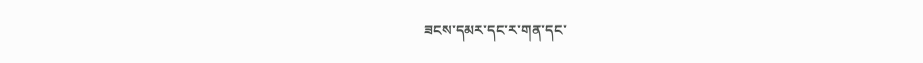ཟངས་དམར་དང་ར་གན་དང་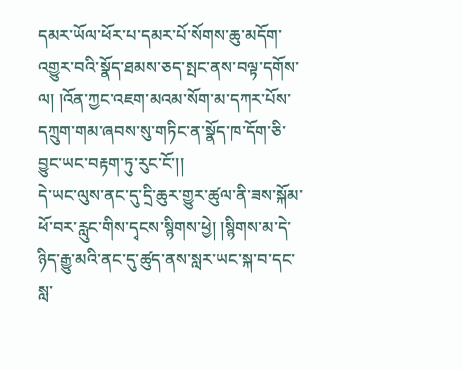དམར་ཡོལ་ཕོར་པ་དམར་པོ་སོགས་ཆུ་མདོག་འགྱུར་བའི་སྣོད་ཐམས་ཅད་སྤང་ནས་བལྟ་དགོས་ལ། །འོན་ཀྱང་འཇག་མའམ་སོག་མ་དཀར་པོས་དཀྲུག་གམ་ཞབས་སུ་གཏིང་ན་སྣོད་ཁ་དོག་ཅི་བྱུང་ཡང་བརྟག་ཏུ་རུང་ངོ་།།
དེ་ཡང་ལུས་ནང་དུ་དྲི་ཆུར་གྱུར་ཚུལ་ནི་ཟས་སྐོམ་ཕོ་བར་རླུང་གིས་དྭངས་སྙིགས་ཕྱེ། །སྙིགས་མ་དེ་ཉིད་རྒྱུ་མའི་ནང་དུ་ཚུད་ནས་སླར་ཡང་སྐ་བ་དང་སླ་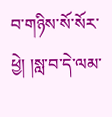བ་གཉིས་སོ་སོར་ཕྱེ། །སླ་བ་དེ་ལམ་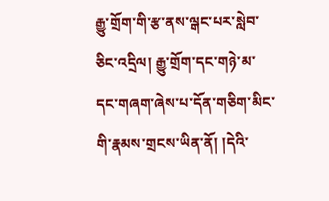རྒྱུ་གྲོག་གི་རྩ་ནས་ལྒང་པར་སླེབ་ཅིང་འདྲིལ། རྒྱུ་གྲོག་དང་གཉེ་མ་དང་གཞག་ཞེས་པ་དོན་གཅིག་མིང་གི་རྣམས་གྲངས་ཡིན་ནོ། །དེའི་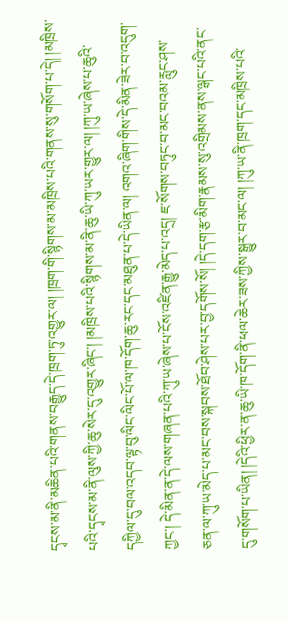དྭངས་མ་ནི་མཆིན་པའི་གནས་བརྒྱུད་དེ་ཁྲག་ཏུ་འགྱུར་ལ། །ཁྲག་གི་སྙིགས་མ་མཁྲིས་པའི་གནས་སུ་གསོག་པ་དེ། །མཁྲིས་པའི་དྭངས་མ་ནི་ལུས་ཀྱི་ཆུ་སེར་དུ་འགྱུར་ཞིང་། །མཁྲིས་པའི་སྙིགས་མ་ནི་ཆུ་ཡི་ཀུ་ཡར་གྱུར་ལ། །ཀུ་ཡ་ཞེས་པ་ཆུའི་དཀྱིལ་དུ་བལ་འདབ་ལྟ་བུ་ལིང་ལིང་པོ་ལ་ཁ་དོག་ཆུ་རང་དང་མཐུན་པ་དེ་ཡིན་ལ། འགའ་ཞིག་གིས་དེ་མིན་ཟེར་བ་འདུག་ཀྱང་། དེ་མིན་ན་དེ་ལས་གཞན་པའི་ཀུ་ཡ་ཞེས་པ་ངོས་འཛིན་རྒྱུ་མེད་པ་འདྲ། ཇ་སོགས་བཏུང་བ་མང་བའམ་རླུང་ཤས་ཅན་ལ་ཀུ་ཡ་མེད་པ་མང་བས་སྐབས་ཐོབ་ཤེས་པར་བྱ་དགོས་སོ། །དེ་དག་རྩ་མིག་རྣམས་སུ་འགྲིམས་ནས་ལྒང་པའི་ནང་དུ་གསོག་པ་ཡིན། །དེའི་ཕྱིར་ན་ཆུ་ཡི་ཁ་དོག་ནི་ཕལ་ཆེར་ཟས་ཀྱིས་སྒྱུར་བ་མང་ལ། །ཀུ་ཡ་ནི་ཁྲག་དང་མཁྲིས་པའི་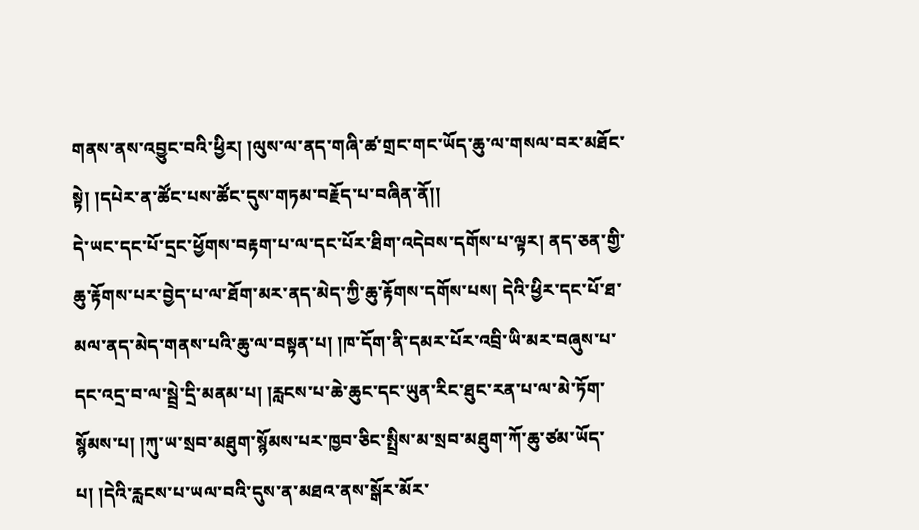གནས་ནས་འབྱུང་བའི་ཕྱིར། །ལུས་ལ་ནད་གཞི་ཚ་གྲང་གང་ཡོད་ཆུ་ལ་གསལ་བར་མཐོང་སྟེ། །དཔེར་ན་ཚོང་པས་ཚོང་དུས་གཏམ་བརྗོད་པ་བཞིན་ནོ།།
དེ་ཡང་དང་པོ་དྲང་ཕྱོགས་བརྟག་པ་ལ་དང་པོར་ཐིག་འདེབས་དགོས་པ་ལྟར། ནད་ཅན་གྱི་ཆུ་རྟོགས་པར་བྱེད་པ་ལ་ཐོག་མར་ནད་མེད་ཀྱི་ཆུ་རྟོགས་དགོས་པས། དེའི་ཕྱིར་དང་པོ་ཐ་མལ་ནད་མེད་གནས་པའི་ཆུ་ལ་བསྟན་པ། །ཁ་དོག་ནི་དམར་པོར་འབྲི་ཡི་མར་བཞུས་པ་དང་འདྲ་བ་ལ་སྦྲེ་དྲི་མནམ་པ། །རླངས་པ་ཆེ་ཆུང་དང་ཡུན་རིང་ཐུང་རན་པ་ལ་མེ་ཏོག་སྙོམས་པ། །ཀུ་ཡ་སྲབ་མཐུག་སྙོམས་པར་ཁྱབ་ཅིང་སྤྲིས་མ་སྲབ་མཐུག་ཀོ་ཆུ་ཙམ་ཡོད་པ། །དེའི་རླངས་པ་ཡལ་བའི་དུས་ན་མཐའ་ནས་སྒོར་མོར་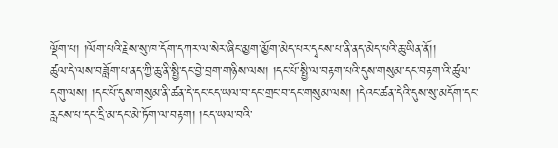ལྡོག་པ། །ལོག་པའི་རྗེས་སུ་ཁ་དོག་དཀར་ལ་སེར་ཞིང་མྱག་མྱོག་མེད་པར་དྭངས་པ་ནི་ནད་མེད་པའི་ཆུ་ཡིན་ནོ།།
ཚུལ་དེ་ལས་བཟློག་པ་ནད་ཀྱི་ཆུ་ནི་སྤྱི་དང་བྱེ་བྲག་གཉིས་ལས། །དང་པོ་སྤྱི་ལ་བརྟག་པའི་དུས་གསུམ་དང་བརྟག་འི་ཚུལ་དགུ་ལས། །དང་པོ་དུས་གསུམ་ནི་ཚན་དེ་དང་ངད་ཡལ་བ་དང་གྲང་བ་དང་གསུམ་ལས། །དེའང་ཚན་དེའི་དུས་སུ་མདོག་དང་རླངས་པ་དང་དྲི་མ་དང་མེ་ཏོག་ལ་བརྟག། །ངད་ཡལ་བའི་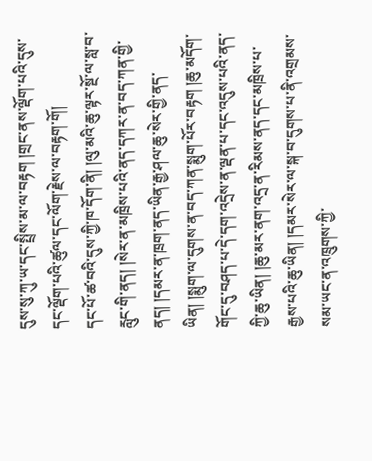དུས་སུ་ཀུ་ཡ་དང་སྤྲིས་མ་ལ་བརྟག །གྲང་ནས་ལྡོག་པའི་དུས་དང་ལྡོག་པའི་ཚུལ་དང་ལོག་རྗེས་ལ་བརྟག་གོ།
དང་པོ་ཚ་བའི་དུས་ཀྱི་ཁ་དོག་ནི། །ལུ་མའི་ཆུ་ལྟར་སྔོ་ལ་སླ་བ་རླུང་གི་ནད། །སེར་ན་མཁྲིས་པའི་ནད་དཀར་ན་བད་ཀན་གྱི་ནད། །དམར་ན་ཁྲག་ནད་ཡིན་རྒྱ་ཤལ་ཆུ་སེར་གྱི་ནད་ཡིན། །སྨུག་ལ་དུགས་ན་བད་ཀན་སྨུག་པོར་བརྟག །ཆུ་མདོག་གོང་དུ་བཤད་པ་དེ་དག་འདྲེས་ན་ལྡན་པ་དང་འདུས་པའི་ནད་ཀྱི་ཆུ་ཡིན། །ཆུ་མར་ནག་འདྲ་ན་རིམས་ནད་དང་མཁྲིས་པ་རྒྱས་པའི་ཆུ་ཡིན། །དམར་སེར་ལ་སྐ་བ་དུགས་པ་ནི་འགྲམས་སམ་ཡང་ན་འཁྲུགས་ཀྱི་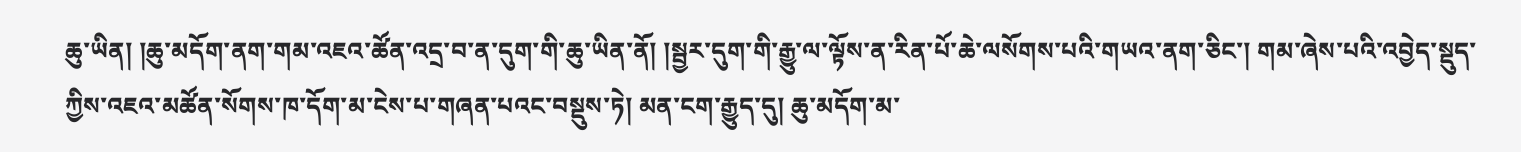ཆུ་ཡིན། །ཆུ་མདོག་ནག་གམ་འཇའ་ཚོན་འདྲ་བ་ན་དུག་གི་ཆུ་ཡིན་ནོ། །སྦྱར་དུག་གི་རྒྱུ་ལ་ལྟོས་ན་རིན་པོ་ཆེ་ལསོགས་པའི་གཡའ་ནག་ཅིང་། གམ་ཞེས་པའི་འབྱེད་སྡུད་ཀྱིས་འཇའ་མཚོན་སོགས་ཁ་དོག་མ་ངེས་པ་གཞན་པའང་བསྡུས་ཏེ། མན་ངག་རྒྱུད་དུ། ཆུ་མདོག་མ་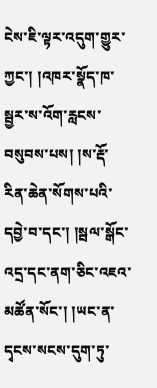ངེས་ཇི་ལྟར་འདུག་གྱུར་ཀྱང་། །འཁར་སྣོད་ཁ་སྦྱར་ས་འོག་རླངས་བསུབས་པས། །ས་རྡོ་རིན་ཆེན་སོགས་པའི་དབྱེ་བ་དང་། །སྦལ་སྒོང་འདྲ་དང་ནག་ཅིང་འཇའ་མཚོན་སོང་། །ཡང་ན་དྭངས་སངས་དུག་ཏུ་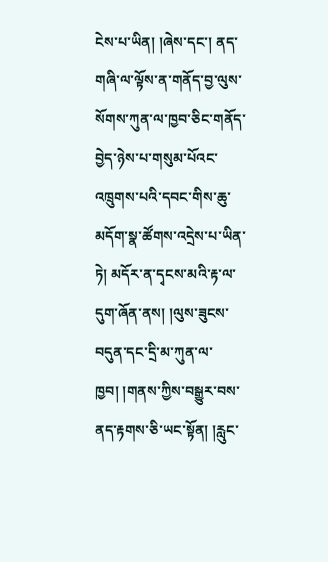ངེས་པ་ཡིན། །ཞེས་དང་། ནད་གཞི་ལ་ལྟོས་ན་གནོད་བྱ་ལུས་སོགས་ཀུན་ལ་ཁྱབ་ཅིང་གནོད་བྱེད་ཉེས་པ་གསུམ་པོའང་འཁྲུགས་པའི་དབང་གིས་ཆུ་མདོག་སྣ་ཚོགས་འདྲེས་པ་ཡིན་ཏེ། མདོར་ན་དྭངས་མའི་རྟ་ལ་དུག་ཞོན་ནས། །ལུས་ཟུངས་བདུན་དང་དྲི་མ་ཀུན་ལ་ཁྱབ། །གནས་ཀྱིས་བསྒྱུར་བས་ནད་རྟགས་ཅི་ཡང་སྟོན། །རླུང་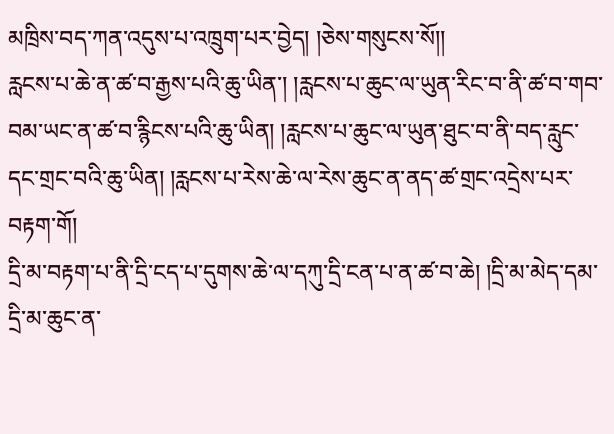མཁྲིས་བད་ཀན་འདུས་པ་འཁྲུག་པར་བྱེད། །ཅེས་གསུངས་སོ།།
རླངས་པ་ཆེ་ན་ཚ་བ་རྒྱས་པའི་ཆུ་ཡིན་། །རླངས་པ་ཆུང་ལ་ཡུན་རིང་བ་ནི་ཚ་བ་གབ་བམ་ཡང་ན་ཚ་བ་རྙིངས་པའི་ཆུ་ཡིན། །རླངས་པ་ཆུང་ལ་ཡུན་ཐུང་བ་ནི་བད་རླུང་དང་གྲང་བའི་ཆུ་ཡིན། །རླངས་པ་རེས་ཆེ་ལ་རེས་ཆུང་ན་ནད་ཚ་གྲང་འདྲེས་པར་བརྟག་གོ།
དྲི་མ་བརྟག་པ་ནི་དྲི་ངད་པ་དུགས་ཆེ་ལ་དཀུ་དྲི་ངན་པ་ན་ཚ་བ་ཆེ། །དྲི་མ་མེད་དམ་དྲི་མ་ཆུང་ན་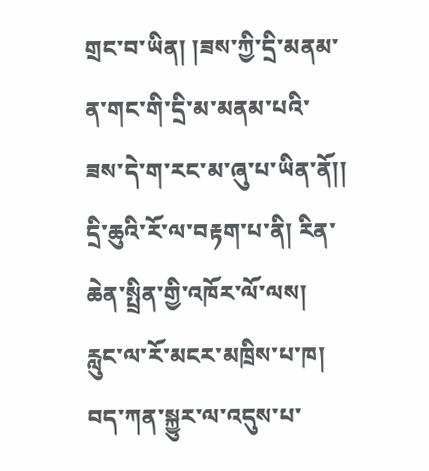གྲང་བ་ཡིན། །ཟས་ཀྱི་དྲི་མནམ་ན་གང་གི་དྲི་མ་མནམ་པའི་ཟས་དེ་ག་རང་མ་ཞུ་པ་ཡིན་ནོ།།
དྲི་ཆུའི་རོ་ལ་བརྟག་པ་ནི། རིན་ཆེན་སྤྲིན་གྱི་འཁོར་ལོ་ལས། རླུང་ལ་རོ་མངར་མཁྲིས་པ་ཁ། བད་ཀན་སྐྱུར་ལ་འདུས་པ་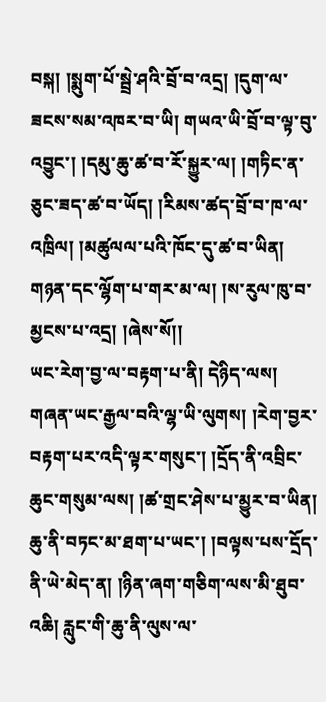བསྐ། །སྨུག་པོ་སྦྲེ་ཤའི་བྲོ་བ་འདྲ། །དུག་ལ་ཟངས་སམ་འཁར་བ་ཡི། གཡའ་ཡི་བྲོ་བ་ལྟ་བུ་འབྱུང་། །དམུ་ཆུ་ཚ་བ་རོ་སྐྱུར་ལ། །གཏིང་ན་ཅུང་ཟད་ཚ་བ་ཡོད། །རིམས་ཚད་བྲོ་བ་ཁ་ལ་འཁྲིལ། །མཚུལལ་པའི་ཁོང་དུ་ཚ་བ་ཡིན། གཉན་དང་ལྷོག་པ་གར་མ་ལ། །ས་རུལ་ཁུ་བ་མྱངས་པ་འདྲ། །ཞེས་སོ།།
ཡང་རེག་བྱ་ལ་བརྟག་པ་ནི། དེཉིད་ལས། གཞན་ཡང་རྒྱལ་བའི་ལྷ་ཡི་ལུགས། །རེག་བྱར་བརྟག་པར་འདི་ལྟར་གསུང་། །དྲོད་ནི་འབྲིང་ཆུང་གསུམ་ལས། །ཚ་གྲང་ཤེས་པ་མྱུར་བ་ཡིན། ཆུ་ནི་བཏང་མ་ཐག་པ་ཡང་། །བལྟས་པས་དྲོད་ནི་ཡེ་མེད་ན། །ཉིན་ཞག་གཅིག་ལས་མི་ཐུབ་འཆི། རླུང་གི་ཆུ་ནི་ལུས་ལ་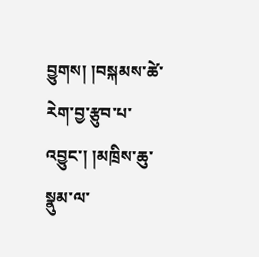བྱུགས། །བསྐམས་ཚེ་རེག་བྱ་རྩུབ་པ་འབྱུང་། །མཁྲིས་ཆུ་སྣུམ་ལ་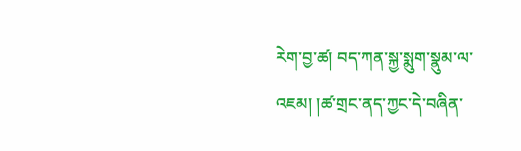རེག་བྱ་ཚ། བད་ཀན་སྐྱ་སྨུག་སྣུམ་ལ་འཇམ། །ཚ་གྲང་ནད་ཀྱང་དེ་བཞིན་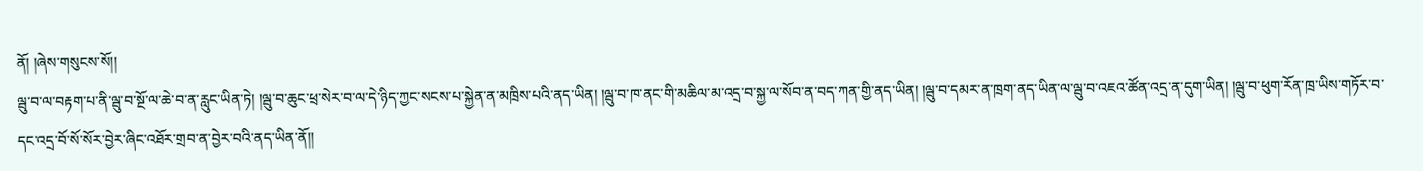ནོ། །ཞེས་གསུངས་སོ།།
ལྦུ་བ་ལ་བརྟག་པ་ནི་ལྦུ་བ་སྔོ་ལ་ཆེ་བ་ན་རླུང་ཡིན་ཏེ། །ལྦུ་བ་ཆུང་ཕྲ་སེར་བ་ལ་དེ་ཉིད་ཀྱང་སངས་པ་སྐྱེན་ན་མཁྲིས་པའི་ནད་ཡིན། །ལྦུ་བ་ཁ་ནང་གི་མཆིལ་མ་འདྲ་བ་སྐྱ་ལ་སོབ་ན་བད་ཀན་གྱི་ནད་ཡིན། །ལྦུ་བ་དམར་ན་ཁྲག་ནད་ཡིན་ལ་ལྦུ་བ་འཇའ་ཚོན་འདྲ་ན་དུག་ཡིན། །ལྦུ་བ་ཕུག་རོན་ཁྲ་ཡིས་གཏོར་བ་དང་འདྲ་བོ་སོ་སོར་བྱེར་ཞིང་འཐོར་གྲབ་ན་བྱེར་བའི་ནད་ཡིན་ནོ།།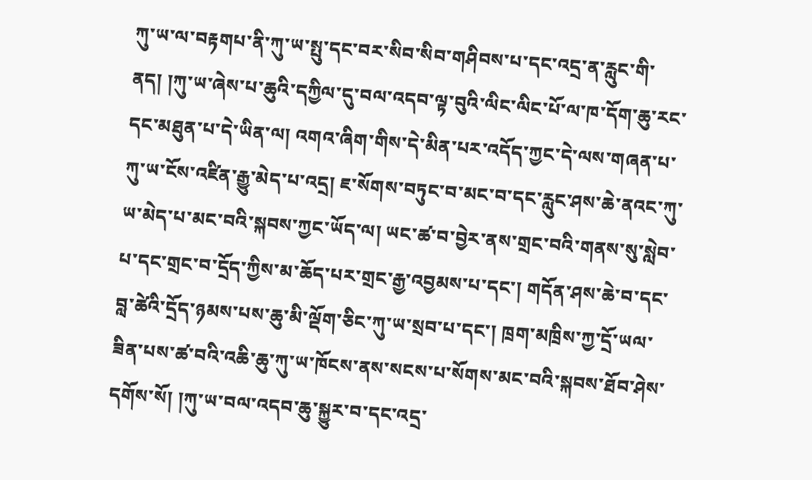ཀུ་ཡ་ལ་བརྟགཔ་ནི་ཀུ་ཡ་སྤུ་དང་བར་སིབ་སིབ་གཤིབས་པ་དང་འདྲ་ན་རླུང་གི་ནད། །ཀུ་ཡ་ཞེས་པ་ཆུའི་དཀྱིལ་དུ་བལ་འདབ་ལྟ་བུའི་ལིང་ལིང་པོ་ལ་ཁ་དོག་ཆུ་རང་དང་མཐུན་པ་དེ་ཡིན་ལ། འགའ་ཞིག་གིས་དེ་མིན་པར་འདོད་ཀྱང་དེ་ལས་གཞན་པ་ཀུ་ཡ་ངོས་འཛིན་རྒྱུ་མེད་པ་འདྲ། ཇ་སོགས་བཏུང་བ་མང་བ་དང་རླུང་ཤས་ཆེ་ནའང་ཀུ་ཡ་མེད་པ་མང་བའི་སྐབས་ཀྱང་ཡོད་ལ། ཡང་ཚ་བ་བྱེར་ནས་གྲང་བའི་གནས་སུ་སླེབ་པ་དང་གྲང་བ་དྲོད་ཀྱིས་མ་ཆོད་པར་གྲང་རྒྱ་འབྱམས་པ་དང་། གདོན་ཤས་ཆེ་བ་དང་བླ་ཚེའི་དྲོད་ཉམས་པས་ཆུ་མི་ལྡོག་ཅིང་ཀུ་ཡ་སྲབ་པ་དང་། ཁྲག་མཁྲིས་ཀྱ་དྲོ་ཡལ་ཟིན་པས་ཚ་བའི་འཆི་ཆུ་ཀུ་ཡ་ཁོངས་ནས་སངས་པ་སོགས་མང་བའི་སྐབས་ཐོབ་ཤེས་དགོས་སོ། །ཀུ་ཡ་བལ་འདབ་ཆུ་སྐྱུར་བ་དང་འདྲ་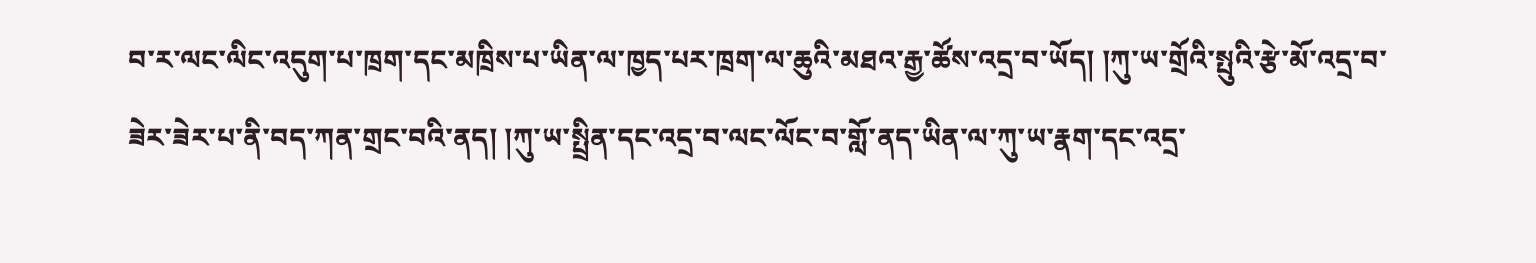བ་ར་ལང་ལིང་འདུག་པ་ཁྲག་དང་མཁྲིས་པ་ཡིན་ལ་ཁྱད་པར་ཁྲག་ལ་ཆུའི་མཐའ་རྒྱ་ཚོས་འདྲ་བ་ཡོད། །ཀུ་ཡ་གྲོའི་སྤུའི་རྩེ་མོ་འདྲ་བ་ཟེར་ཟེར་པ་ནི་བད་ཀན་གྲང་བའི་ནད། །ཀུ་ཡ་སྤྲིན་དང་འདྲ་བ་ལང་ལོང་བ་གློ་ནད་ཡིན་ལ་ཀུ་ཡ་རྣག་དང་འདྲ་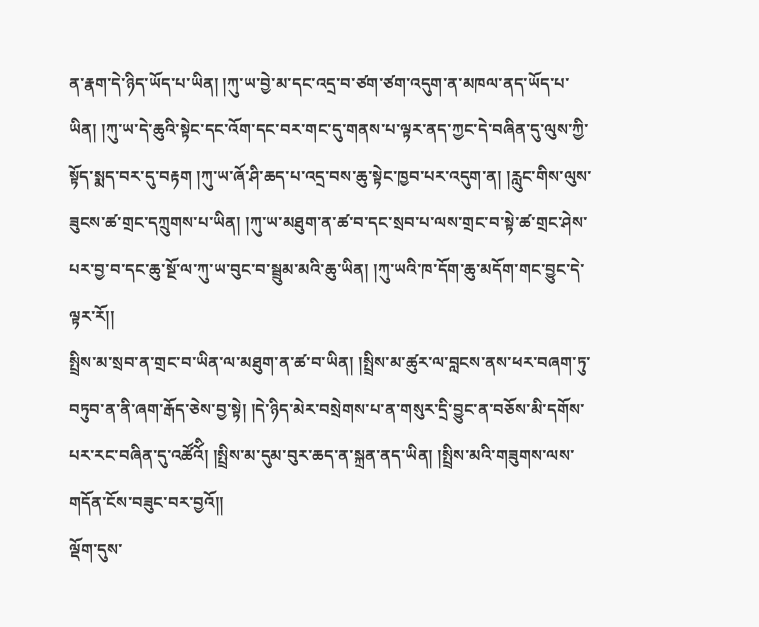ན་རྣག་དེ་ཉིད་ཡོད་པ་ཡིན། །ཀུ་ཡ་བྱེ་མ་དང་འདྲ་བ་ཙག་ཙག་འདུག་ན་མཁལ་ནད་ཡོད་པ་ཡིན། །ཀུ་ཡ་དེ་ཆུའི་སྟེང་དང་འོག་དང་བར་གང་དུ་གནས་པ་ལྟར་ནད་ཀྱང་དེ་བཞིན་དུ་ལུས་ཀྱི་སྟོད་སྨད་བར་དུ་བརྟག །ཀུ་ཡ་ཞོ་ཤི་ཆད་པ་འདྲ་བས་ཆུ་སྟེང་ཁྱབ་པར་འདུག་ན། །རླུང་གིས་ལུས་ཟུངས་ཚ་གྲང་དཀྲུགས་པ་ཡིན། །ཀུ་ཡ་མཐུག་ན་ཚ་བ་དང་སྲབ་པ་ལས་གྲང་བ་སྟེ་ཚ་གྲང་ཤེས་པར་བྱ་བ་དང་ཆུ་སྔོ་ལ་ཀུ་ཡ་བུང་བ་སྦྲུམ་མའི་ཆུ་ཡིན། །ཀུ་ཡའི་ཁ་དོག་ཆུ་མདོག་གང་བྱུང་དེ་ལྟར་རོ།།
སྤྲིས་མ་སྲབ་ན་གྲང་བ་ཡིན་ལ་མཐུག་ན་ཚ་བ་ཡིན། །སྤྲིས་མ་ཚུར་ལ་བླངས་ནས་ཕར་བཞག་ཏུ་བཏུབ་ན་ནི་ཞག་རྒོད་ཅེས་བྱ་སྟེ། །དེ་ཉིད་མེར་བསྲེགས་པ་ན་གསུར་དྲི་བྱུང་ན་བཅོས་མི་དགོས་པར་རང་བཞིན་དུ་འཚོའོི། །སྤྲིས་མ་དུམ་བུར་ཆད་ན་སྐྲན་ནད་ཡིན། །སྤྲིས་མའི་གཟུགས་ལས་གདོན་ངོས་བཟུང་བར་བྱའོ།།
ལྡོག་དུས་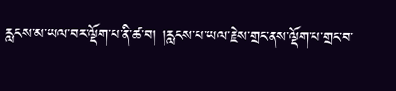རླངས་མ་ཡལ་བར་ལྡོག་པ་ནི་ཚ་བ། །རླངས་པ་ཡལ་རྗེས་གྲང་ནས་ལྡོག་པ་གྲང་བ་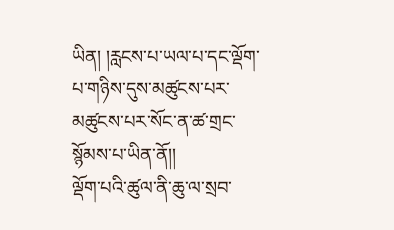ཡིན། །རླངས་པ་ཡལ་པ་དང་ལྡོག་པ་གཉིས་དུས་མཚུངས་པར་མཚུངས་པར་སོང་ན་ཚ་གྲང་སྙོམས་པ་ཡིན་ནོ།།
ལྡོག་པའི་ཚུལ་ནི་ཆུ་ལ་སྲབ་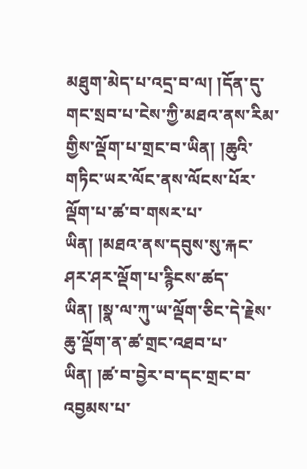མཐུག་མེད་པ་འདྲ་བ་ལ། །དོན་དུ་གང་སྲབ་པ་ངེས་ཀྱི་མཐའ་ནས་རིམ་གྱིས་ལྡོག་པ་གྲང་བ་ཡིན། །ཆུའི་གཏིང་ཡར་ལོང་ནས་ལོངས་པོར་ལྡོག་པ་ཚ་བ་གསར་པ་ཡིན། །མཐའ་ནས་དབུས་སུ་རྐང་ཤར་ཤར་ལྡོག་པ་རྙིངས་ཚད་ཡིན། །སྣ་ལ་ཀུ་ཡ་ལྡོག་ཅིང་དེ་རྗེས་ཆུ་ལྡོག་ན་ཚ་གྲང་འཐབ་པ་ཡིན། །ཚ་བ་བྱེར་བ་དང་གྲང་བ་འབྱམས་པ་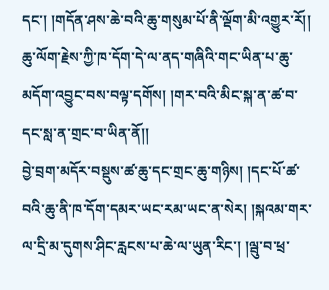དང་། །གདོན་ཤས་ཆེ་བའི་ཆུ་གསུམ་པོ་ནི་ལྡོག་མི་འགྱུར་རོ།།
ཆུ་ལོག་རྗེས་ཀྱི་ཁ་དོག་དེ་ལ་ནད་གཞིའི་གང་ཡིན་པ་ཆུ་མདོག་འབྱུང་བས་བལྟ་དགོས། །གར་བའི་མིང་སྐ་ན་ཚ་བ་དང་སླ་ན་གྲང་བ་ཡིན་ནོ།།
བྱེ་བྲག་མདོར་བསྡུས་ཚ་ཆུ་དང་གྲང་ཆུ་གཉིས། །དང་པོ་ཚ་བའི་ཆུ་ནི་ཁ་དོག་དམར་ཡང་རམ་ཡང་ན་སེར། །སྐའམ་གར་ལ་དྲི་མ་དུགས་ཤིང་རླངས་པ་ཆེ་ལ་ཡུན་རིང་། །ལྦུ་བ་ཕྲ་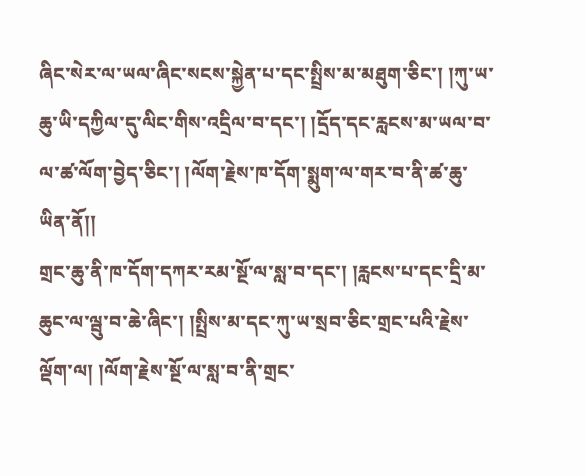ཞིང་སེར་ལ་ཡལ་ཞིང་སངས་སྐྱེན་པ་དང་སྤྲིས་མ་མཐུག་ཅིང་། །ཀུ་ཡ་ཆུ་ཡི་དཀྱིལ་དུ་ལིང་གིས་འདྲིལ་བ་དང་། །དྲོད་དང་རླངས་མ་ཡལ་བ་ལ་ཚ་ལོག་བྱེད་ཅིང་། །ལོག་རྗེས་ཁ་དོག་སྨུག་ལ་གར་བ་ནི་ཚ་ཆུ་ཡིན་ནོ།།
གྲང་ཆུ་ནི་ཁ་དོག་དཀར་རམ་སྔོ་ལ་སླ་བ་དང་། །རླངས་པ་དང་དྲི་མ་ཆུང་ལ་ལྦུ་བ་ཆེ་ཞིང་། །སྤྲིས་མ་དང་ཀུ་ཡ་སྲབ་ཅིང་གྲང་པའི་རྗེས་ལྡོག་ལ། །ལོག་རྗེས་སྔོ་ལ་སླ་བ་ནི་གྲང་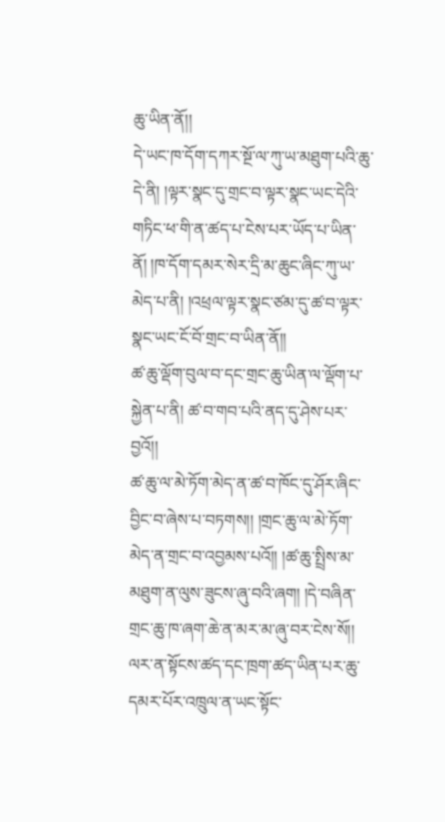ཆུ་ཡིན་ནོ།།
དེ་ཡང་ཁ་དོག་དཀར་སྔོ་ལ་ཀུ་ཡ་མཐུག་པའི་ཆུ་དེ་ནི། །ལྟར་སྣང་དུ་གྲང་བ་ལྟར་སྣང་ཡང་དེའི་གཏིང་ཕ་གི་ན་ཚད་པ་ངེས་པར་ཡོད་པ་ཡིན་ནོ། །ཁ་དོག་དམར་སེར་དྲི་མ་ཆུང་ཞིང་ཀུ་ཡ་མེད་པ་ནི། །འཕྲལ་ལྟར་སྣང་ཙམ་དུ་ཚ་བ་ལྟར་སྣང་ཡང་ངོ་བོ་གྲང་བ་ཡིན་ནོ།།
ཚ་ཆུ་ལྡོག་བུལ་བ་དང་གྲང་ཆུ་ཡིན་ལ་ལྡོག་པ་སྐྱེན་པ་ནི། ཚ་བ་གབ་པའི་ནད་དུ་ཤེས་པར་བྱའོ།།
ཚ་ཆུ་ལ་མེ་ཏོག་མེད་ན་ཚ་བ་ཁོང་དུ་ཤོར་ཞིང་བྱིང་བ་ཞེས་པ་བཏགས།། །གྲང་ཆུ་ལ་མེ་ཏོག་མེད་ན་གྲང་བ་འབྱམས་པའོ།། །ཚ་ཆུ་སྤྲིས་མ་མཐུག་ན་ལུས་ཟུངས་ཞུ་བའི་ཞག། །དེ་བཞིན་གྲང་ཆུ་ཁ་ཞག་ཆེ་ན་མར་མ་ཞུ་བར་ངེས་སོ།།
ལར་ན་སྟོངས་ཚད་དང་ཁྲག་ཚད་ཡིན་པར་ཆུ་དམར་པོར་འཁྲུལ་ན་ཡང་སྟོང་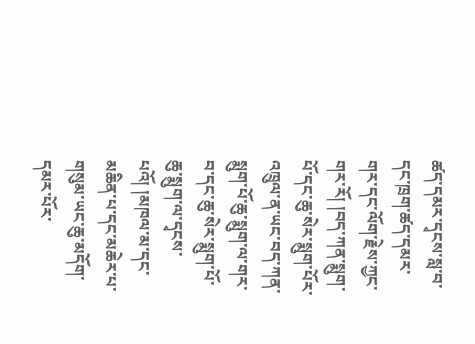ཚད་དམར་དྭངས་སླ་བ་དང་ཁྲག་ཚད་དམར་གར་དང་ལོག་རྗེས་ཀྱང་གར་རོ། །བད་ཀན་སྨུག་པོ་དང་ཆུ་སེར་སྨུག་པོར་འཁྲུལ་ན་ཡང་བད་ཀན་སྨུག་པོ་ཆུ་སྨུག་ལ་གར་བ་དང་ཆུ་སེར་སྨུག་པོ་ཆུ་སྨུག་ལ་དྭངས་པའོ། །མཁལ་མ་དང་མཆིན་པ་དང་མཆེར་པ་གསུམ་ཡང་ཆུ་མདོག་དམར་པོར་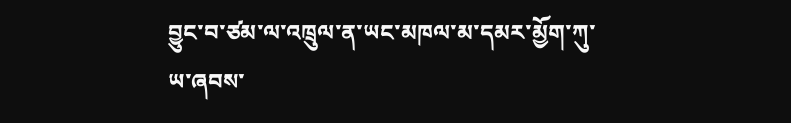བྱུང་བ་ཙམ་ལ་འཁྲུལ་ན་ཡང་མཁལ་མ་དམར་མྱོག་ཀུ་ཡ་ཞབས་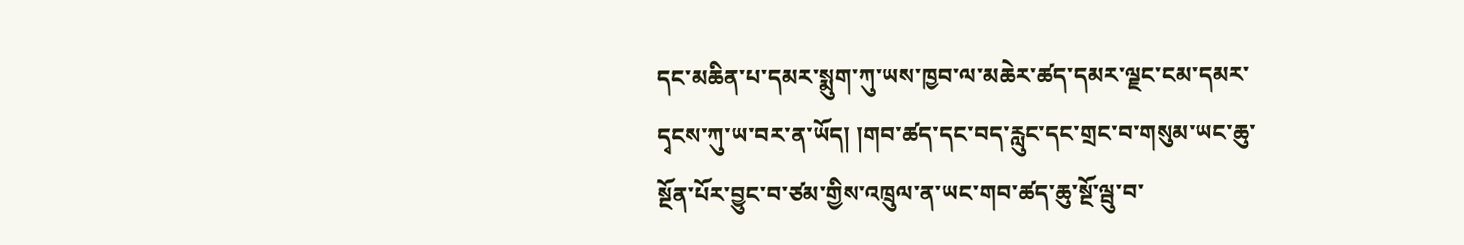དང་མཆིན་པ་དམར་སྨུག་ཀུ་ཡས་ཁྱབ་ལ་མཆེར་ཚད་དམར་ལྗང་ངམ་དམར་དྭངས་ཀུ་ཡ་བར་ན་ཡོད། །གབ་ཚད་དང་བད་རླུང་དང་གྲང་བ་གསུམ་ཡང་ཆུ་སྔོན་པོར་བྱུང་བ་ཙམ་གྱིས་འཁྲུལ་ན་ཡང་གབ་ཚད་ཆུ་སྔོ་ལྦུ་བ་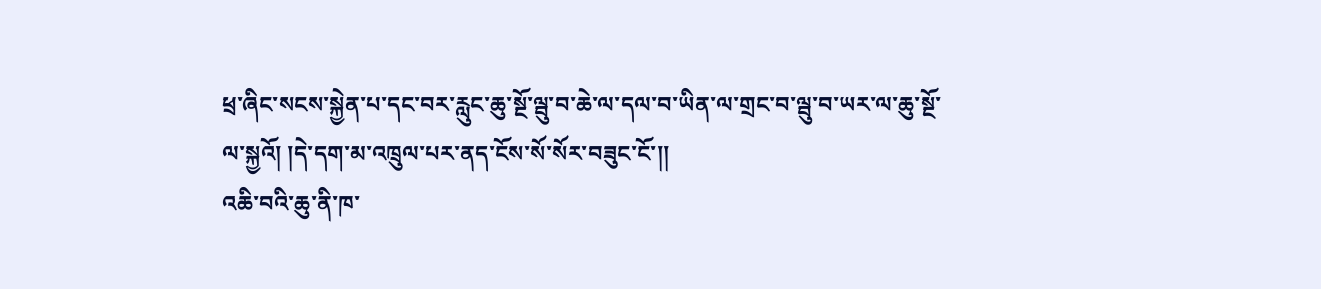ཕྲ་ཞིང་སངས་སྐྱེན་པ་དང་བར་རླུང་ཆུ་སྔོ་ལྦུ་བ་ཆེ་ལ་དལ་བ་ཡིན་ལ་གྲང་བ་ལྦུ་བ་ཡར་ལ་ཆུ་སྔོ་ལ་སྐྱའོ། །དེ་དག་མ་འཁྲུལ་པར་ནད་ངོས་སོ་སོར་བཟུང་ངོ་།།
འཆི་བའི་ཆུ་ནི་ཁ་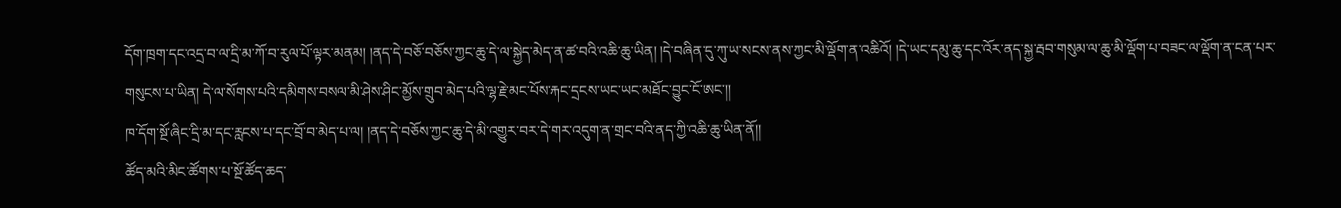དོག་ཁྲག་དང་འདྲ་བ་ལ་དྲི་མ་ཀོ་བ་རུལ་པོ་ལྟར་མནམ། །ནད་དེ་བཅོ་བཅོས་ཀྱང་ཆུ་དེ་ལ་སྐྱེད་མེད་ན་ཚ་བའི་འཆི་ཆུ་ཡིན། །དེ་བཞིན་དུ་ཀུ་ཡ་སངས་ནས་ཀྱང་མི་ལྡོག་ན་འཆིའོ། །དེ་ཡང་དམུ་ཆུ་དང་འོར་ནད་སྐྱ་རྦབ་གསུམ་ལ་ཆུ་མི་ལྡོག་པ་བཟང་ལ་ལྡོག་ན་ངན་པར་གསུངས་པ་ཡིན། དེ་ལ་སོགས་པའི་དམིགས་བསལ་མི་ཤེས་ཤིང་མྱོས་གྲུབ་མེད་པའི་ལྷ་རྗེ་མང་པོས་རྐང་དྲངས་ཡང་ཡང་མཐོང་བྱུང་ངོ་ཨང་།།
ཁ་དོག་སྔོ་ཞིང་དྲི་མ་དང་རླངས་པ་དང་བྲོ་བ་མེད་པ་ལ། །ནད་དེ་བཅོས་ཀྱང་ཆུ་དེ་མི་འགྱུར་བར་དེ་གར་འདུག་ན་གྲང་བའི་ནད་ཀྱི་འཆི་ཆུ་ཡིན་ནོ།།
ཚོད་མའི་མིང་ཚོགས་པ་སྔོ་ཚོད་ཆད་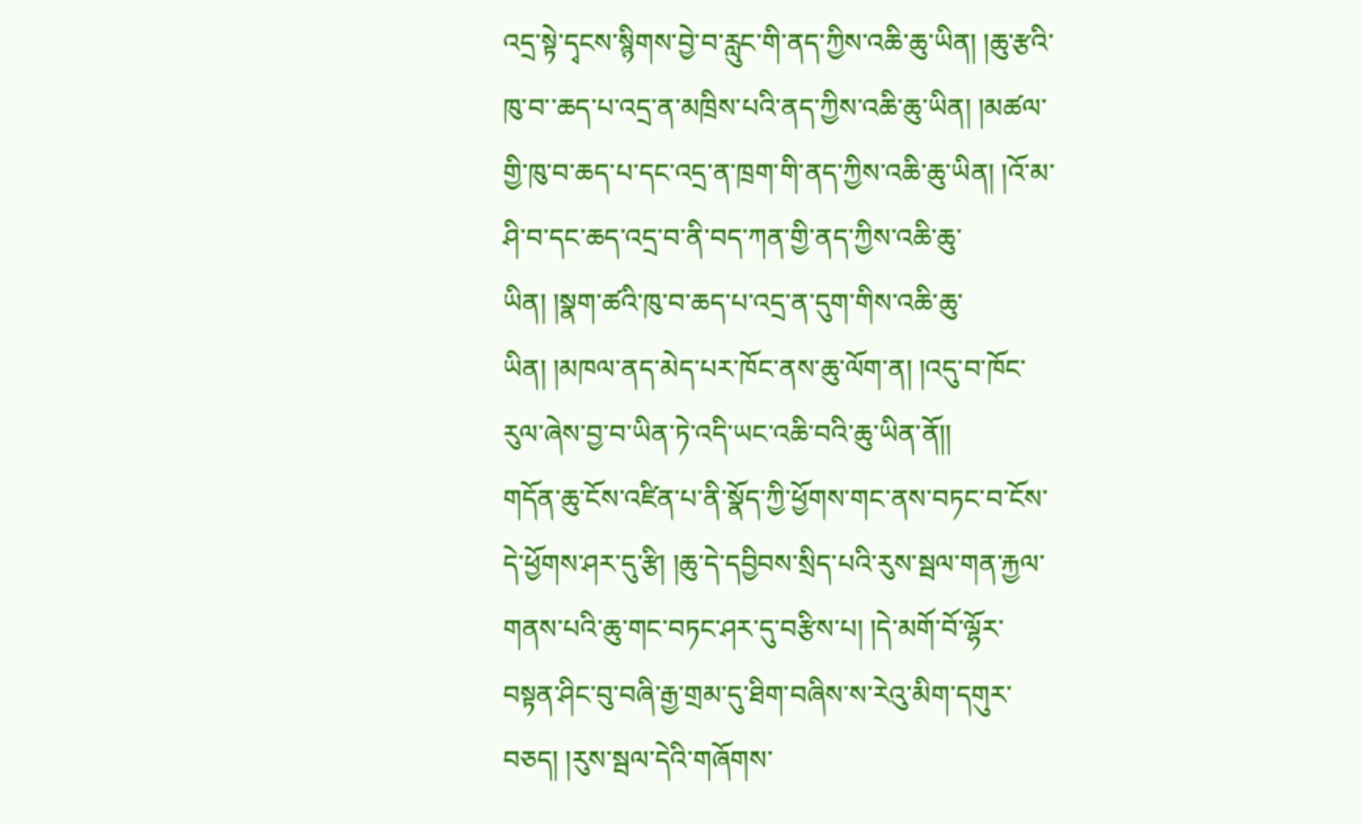འདྲ་སྟེ་དྭངས་སྙིགས་བྱེ་བ་རླུང་གི་ནད་ཀྱིས་འཆི་ཆུ་ཡིན། །ཆུ་རྩའི་ཁུ་བ་་ཆད་པ་འདྲ་ན་མཁྲིས་པའི་ནད་ཀྱིས་འཆི་ཆུ་ཡིན། །མཚལ་གྱི་ཁུ་བ་ཆད་པ་དང་འདྲ་ན་ཁྲག་གི་ནད་ཀྱིས་འཆི་ཆུ་ཡིན། །འོ་མ་ཤི་བ་དང་ཆད་འདྲ་བ་ནི་བད་ཀན་གྱི་ནད་ཀྱིས་འཆི་ཆུ་ཡིན། །སྣག་ཚའི་ཁུ་བ་ཆད་པ་འདྲ་ན་དུག་གིས་འཆི་ཆུ་ཡིན། །མཁལ་ནད་མེད་པར་ཁོང་ནས་ཆུ་ལོག་ན། །འདུ་བ་ཁོང་རུལ་ཞེས་བྱ་བ་ཡིན་ཏེ་འདི་ཡང་འཆི་བའི་ཆུ་ཡིན་ནོ།།
གདོན་ཆུ་ངོས་འཛིན་པ་ནི་སྣོད་ཀྱི་ཕྱོགས་གང་ནས་བཏང་བ་ངོས་དེ་ཕྱོགས་ཤར་དུ་རྩི། །ཆུ་དེ་དབྱིབས་སྲིད་པའི་རུས་སྦལ་གན་རྐྱལ་གནས་པའི་ཆུ་གང་བཏང་ཤར་དུ་བརྩིས་པ། །དེ་མགོ་བོ་ལྷོར་བསྟན་ཤིང་བུ་བཞི་རྒྱ་གྲམ་དུ་ཐིག་བཞིས་ས་རེའུ་མིག་དགུར་བཅད། །རུས་སྦལ་དེའི་གཞོགས་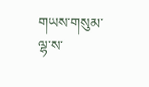གཡས་གསུམ་ལྷ་ས་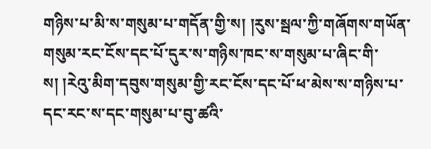གཉིས་པ་མི་ས་གསུམ་པ་གདོན་གྱི་ས། །རུས་སྦལ་ཀྱི་གཞོགས་གཡོན་གསུམ་རང་ངོས་དང་པོ་དུར་ས་གཉིས་ཁང་ས་གསུམ་པ་ཞིང་གི་ས། །རེའུ་མིག་དབུས་གསུམ་གྱི་རང་ངོས་དང་པོ་ཕ་མེས་ས་གཉིས་པ་དང་རང་ས་དང་གསུམ་པ་བུ་ཚའི་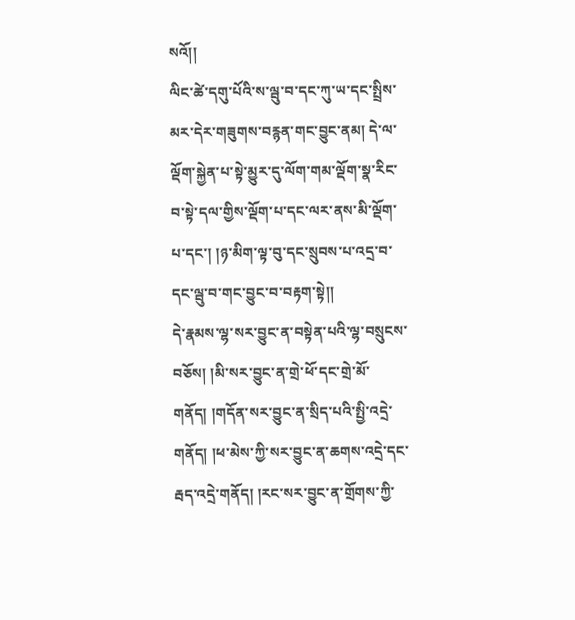སའོ།།
ལིང་ཚེ་དགུ་པོའི་ས་ལྦུ་བ་དང་ཀུ་ཡ་དང་སྤྲིས་མར་དེར་གཟུགས་བརྙན་གང་བྱུང་ནམ། དེ་ལ་ལྡོག་སྐྱེན་པ་སྟེ་མྱུར་དུ་ལོག་གམ་ལྡོག་སྣ་རིང་བ་སྟེ་དལ་གྱིས་ལྡོག་པ་དང་ལར་ནས་མི་ལྡོག་པ་དང་། །ཉ་མིག་ལྟ་བུ་དང་སྲུབས་པ་འདྲ་བ་དང་ལྦུ་བ་གང་བྱུང་བ་བརྟག་སྟེ།།
དེ་རྣམས་ལྷ་སར་བྱུང་ན་བསྟེན་པའི་ལྷ་བསྲུངས་བཅོས། །མི་སར་བྱུང་ན་གྲེ་ཕོ་དང་གྲེ་མོ་གནོད། །གདོན་སར་བྱུང་ན་སྲིད་པའི་སྤྱི་འདྲེ་གནོད། །ཕ་མེས་ཀྱི་སར་བྱུང་ན་ཆགས་འདྲེ་དང་རྦད་འདྲེ་གནོད། །རང་སར་བྱུང་ན་གྲོགས་ཀྱི་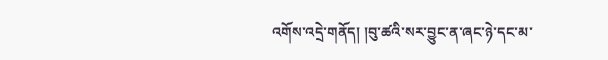འགོས་འདྲེ་གནོད། །བུ་ཚའི་སར་བྱུང་ན་ཞང་ཉེ་དང་མ་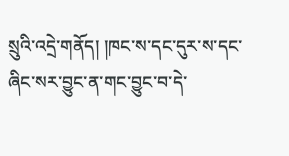སྲུའི་འདྲེ་གནོད། །ཁང་ས་དང་དུར་ས་དང་ཞིང་སར་བྱུང་ན་གང་བྱུང་བ་དེ་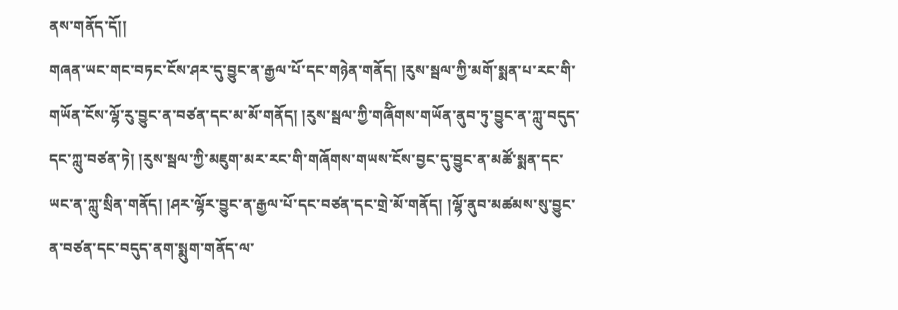ནས་གནོད་དོ།།
གཞན་ཡང་གང་བཏང་ངོས་ཤར་དུ་བྱུང་ན་རྒྱལ་པོ་དང་གཉེན་གནོད། །རུས་སྦལ་ཀྱི་མགོ་སྨན་པ་རང་གི་གཡོན་ངོས་ལྷོ་རུ་བྱུང་ན་བཙན་དང་མ་མོ་གནོད། །རུས་སྦལ་ཀྱི་གཞོིགས་གཡོན་ནུབ་ཏུ་བྱུང་ན་ཀླུ་བདུད་དང་ཀླུ་བཙན་ཏེ། །རུས་སྦལ་ཀྱི་མཇུག་མར་རང་གི་གཞོགས་གཡས་ངོས་བྱང་དུ་བྱུང་ན་མཚོ་སྨན་དང་ཡང་ན་ཀླུ་སྲིན་གནོད། །ཤར་ལྷོར་བྱུང་ན་རྒྱལ་པོ་དང་བཙན་དང་གྲེ་མོ་གནོད། །ལྷོ་ནུབ་མཚམས་སུ་བྱུང་ན་བཙན་དང་བདུད་ནག་སྨུག་གནོད་ལ་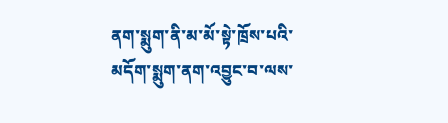ནག་སྨུག་ནི་མ་མོ་སྟེ་ཁྲོས་པའི་མདོག་སྨུག་ནག་འབྱུང་བ་ལས་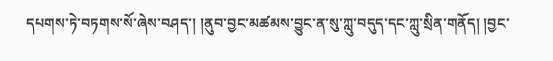དཔགས་ཏེ་བཏགས་སོ་ཞེས་བཤད་། །ནུབ་བྱང་མཚམས་བྱུང་ན་སུ་ཀླུ་བདུད་དང་ཀླུ་སྲིན་གནོད། །བྱང་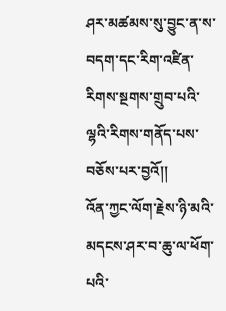ཤར་མཚམས་སུ་བྱུང་ན་ས་བདག་དང་རིག་འཛིན་རིགས་སྔགས་གྲུབ་པའི་ལྷའི་རིགས་གནོད་པས་བཅོས་པར་བྱའོ།།
འོན་ཀྱང་ལོག་རྗེས་ཉི་མའི་མདངས་ཤར་བ་ཆུ་ལ་ཕོག་པའི་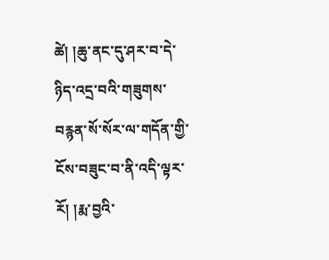ཚེ། །ཆུ་ནང་དུ་ཤར་བ་དེ་ཉིད་འདྲ་བའི་གཟུགས་བརྙན་སོ་སོར་ལ་གདོན་གྱི་ངོས་བཟུང་བ་ནི་འདི་ལྟར་རོ། །རྨ་བྱའི་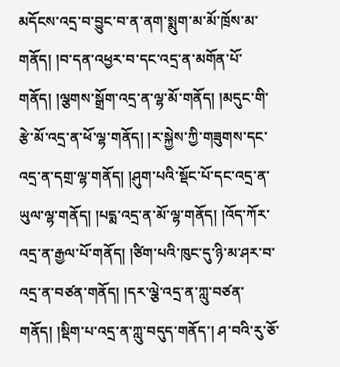མདོངས་འདྲ་བ་བྱུང་བ་ན་ནག་སྨུག་མ་མོ་ཁྲོས་མ་གནོད། །བ་དན་འཕྱར་བ་དང་འདྲ་ན་མགོན་པོ་གནོད། །ལྕགས་སྒྲོག་འདྲ་ན་ལྷ་མོ་གནོད། །མདུང་གི་རྩེ་མོ་འདྲ་ན་ཕོ་ལྷ་གནོད། །ར་སྐྱེས་ཀྱི་གཟུགས་དང་འདྲ་ན་དགྲ་ལྷ་གནོད། །ཤུག་པའི་སྡོང་པོ་དང་འདྲ་ན་ཡུལ་ལྷ་གནོད། །པདྨ་འདྲ་ན་མོ་ལྷ་གནོད། །འོད་ཀོར་འདྲ་ན་རྒྱལ་པོ་གནོད། །ཙིག་པའི་ཁུང་དུ་ཉི་མ་ཤར་བ་འདྲ་ན་བཙན་གནོད། །དར་ལྕེ་འདྲ་ན་ཀླུ་བཙན་གནོད། །སྡིག་པ་འདྲ་ན་ཀླུ་བདུད་གནོད་། ཤ་བའི་རུ་ཅོ་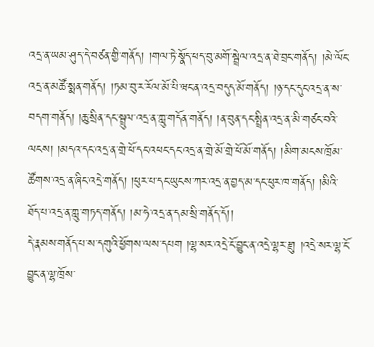འདྲ་ན་ཡམ་ཤུད་དེ་བཙན་གྱི་གནོད། །གལ་ཏེ་སྣོད་ཕད་བུ་མགོ་སྦྲེལ་འདྲ་ན་ཐེ་བྲང་གནོད། །མེ་ལོང་འདྲ་ན་མཚོ་སྨན་གནོད། །ཏམ་བུ་ར་རོལ་མོ་པི་ཝང་ན་འདྲ་བདུད་མོ་གནོད། །ཉ་དང་དུང་འདྲ་ན་ས་བདག་གནོད། །ཆུ་སྲིན་དང་སྦྲུལ་འདྲ་ན་ཀླུ་གདོན་གནོད། །ན་བུན་དང་སྤྲིན་འདྲ་ན་མི་གཙང་བའི་ལངས། །མདའ་དང་འདྲ་ན་གྲེ་ཕོ་དང་འཕང་དང་འདྲ་ན་གྲེ་མོ་གྲེ་ཕོ་མོ་གནོད། །མིག་མངས་ཁྲོམ་ཚོགས་འདྲ་ན་ཞིང་འདྲེ་གནོད། །ཕུར་པ་དང་ཡུངས་ཀར་འདྲ་ན་བྱད་མ་དང་ཕུར་ཁ་གནོད། །མིའི་ཐོད་པ་འདྲ་ན་ཀླུ་གཏད་གནོད། །མ་ཧེ་འདྲ་ན་དམ་སྲི་གནོད་དོ།།
དེ་རྣམས་གནོད་པ་ས་དགུའི་ཕྱོགས་ལས་དཔག །ལྷ་སར་འདྲེ་ངོ་བྱུང་ན་འདྲེ་ལྷར་རྫུ། །འདྲེ་སར་ལྷ་ངོ་བྱུང་ན་ལྷ་ཁྲོས་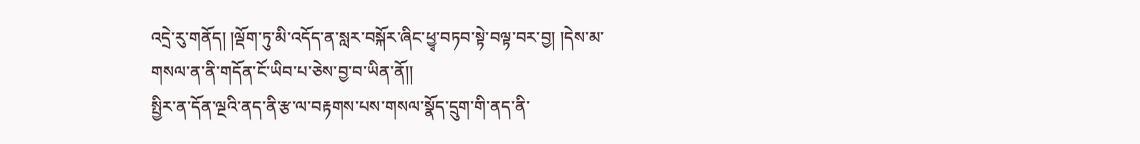འདྲེ་རུ་གནོད། །ལྡོག་ཏུ་མི་འདོད་ན་སླར་བསྐོར་ཞིང་ཕྱྭ་བཏབ་སྟེ་བལྟ་བར་བྱ། །དེས་མ་གསལ་ན་ནི་གདོན་ངོ་ཡིབ་པ་ཅེས་བྱ་བ་ཡིན་ནོ།།
སྤྱིར་ན་དོན་ལྔའི་ནད་ནི་རྩ་ལ་བརྟགས་པས་གསལ་སྣོད་དྲུག་གི་ནད་ནི་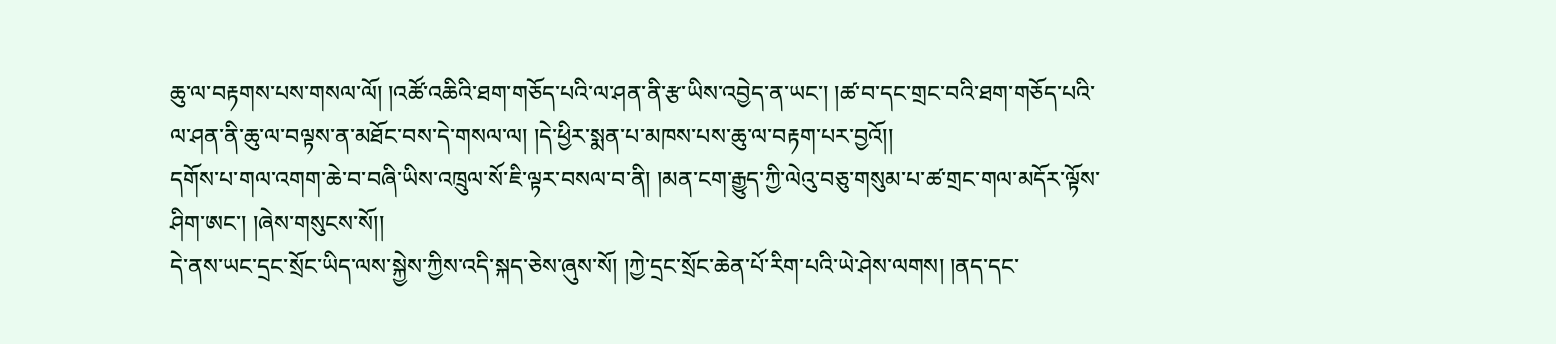ཆུ་ལ་བརྟགས་པས་གསལ་ལོ། །འཚོ་འཆིའི་ཐག་གཅོད་པའི་ལ་ཤན་ནི་རྩ་ཡིས་འབྱེད་ན་ཡང་། །ཚ་བ་དང་གྲང་བའི་ཐག་གཅོད་པའི་ལ་ཤན་ནི་ཆུ་ལ་བལྟས་ན་མཐོང་བས་དེ་གསལ་ལ། །དེ་ཕྱིར་སྨན་པ་མཁས་པས་ཆུ་ལ་བརྟག་པར་བྱའོ།།
དགོས་པ་གལ་འགག་ཆེ་བ་བཞི་ཡིས་འཁྲུལ་སོ་ཇི་ལྟར་བསལ་བ་ནི། །མན་ངག་རྒྱུད་ཀྱི་ལེའུ་བཅུ་གསུམ་པ་ཚ་གྲང་གལ་མདོར་ལྟོས་ཤིག་ཨང་། །ཞེས་གསུངས་སོ།།
དེ་ནས་ཡང་དྲང་སྲོང་ཡིད་ལས་སྐྱེས་ཀྱིས་འདི་སྐད་ཅེས་ཞུས་སོ། །ཀྱེ་དྲང་སྲོང་ཆེན་པོ་རིག་པའི་ཡེ་ཤེས་ལགས། །ནད་དང་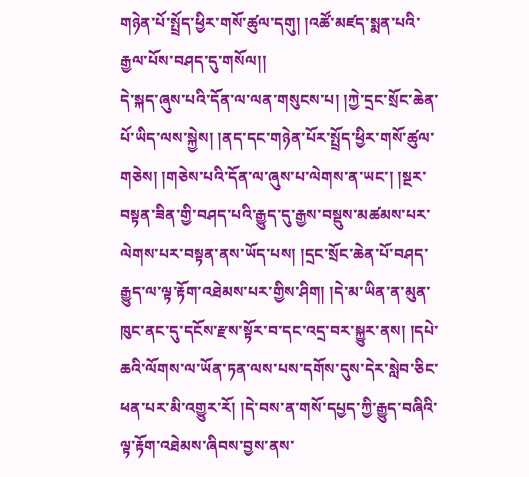གཉེན་པོ་སྤྲོད་ཕྱིར་གསོ་ཚུལ་དགུ། །འཚོ་མཛད་སྨན་པའི་རྒྱལ་པོས་བཤད་དུ་གསོལ།།
དེ་སྐད་ཞུས་པའི་དོན་ལ་ལན་གསུངས་པ། །ཀྱེ་དྲང་སྲོང་ཆེན་པོ་ཡིད་ལས་སྐྱེས། །ནད་དང་གཉེན་པོར་སྤྲོད་ཕྱིར་གསོ་ཚུལ་གཅེས། །གཅེས་པའི་དོན་ལ་ཞུས་པ་ལེགས་ན་ཡང་། །སྔར་བསྟན་ཟིན་གྱི་བཤད་པའི་རྒྱུད་དུ་རྒྱས་བསྡུས་མཚམས་པར་ལེགས་པར་བསྟན་ནས་ཡོད་པས། །དྲང་སྲོང་ཆེན་པོ་བཤད་རྒྱུད་ལ་ལྟ་རྟོག་འཐེམས་པར་གྱིས་ཤིག། །དེ་མ་ཡིན་ན་མུན་ཁུང་ནང་དུ་དངོས་རྫས་སྟོར་བ་དང་འདྲ་བར་སྐྱུར་ནས། །དཔེ་ཆའི་ལོགས་ལ་ཡོན་ཏན་ལས་པས་དགོས་དུས་དེར་སླེབ་ཅིང་ཕན་པར་མི་འགྱུར་རོ། །དེ་བས་ན་གསོ་དཔྱད་ཀྱི་རྒྱུད་བཞིའི་ལྟ་རྟོག་འཐེམས་ཞིབས་བྱས་ནས་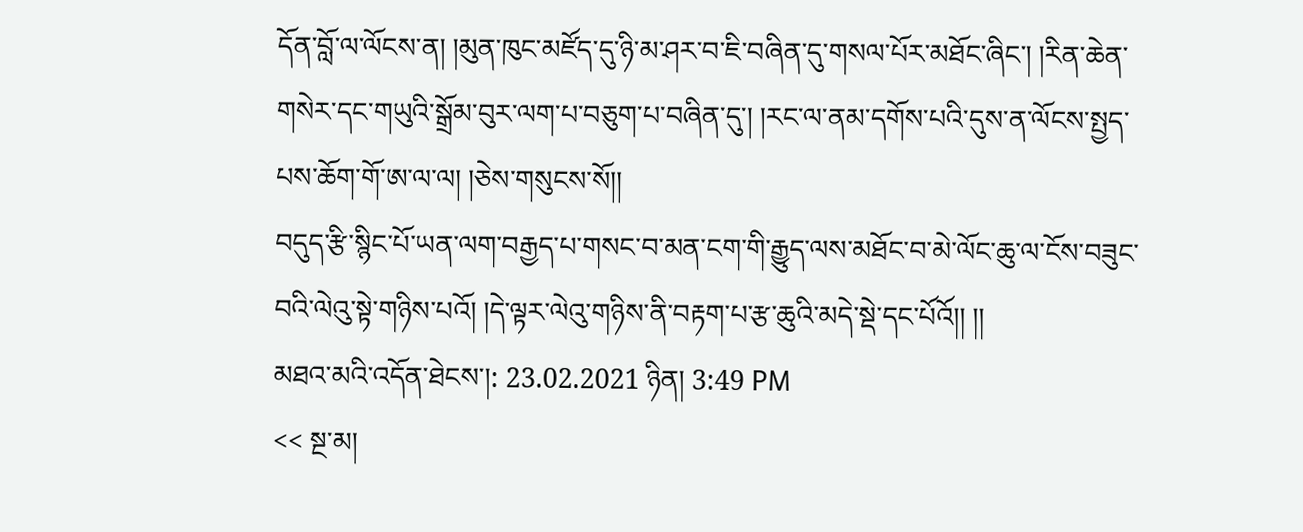དོན་བློ་ལ་ལོངས་ན། །མུན་ཁུང་མཛོད་དུ་ཉི་མ་ཤར་བ་ཇི་བཞིན་དུ་གསལ་པོར་མཐོང་ཞིང་། །རིན་ཆེན་གསེར་དང་གཡུའི་སྒྲོམ་བུར་ལག་པ་བཅུག་པ་བཞིན་དུ་། །རང་ལ་ནམ་དགོས་པའི་དུས་ན་ལོངས་སྤྱད་པས་ཆོག་གོ་ཨ་ལ་ལ། །ཅེས་གསུངས་སོ།།
བདུད་རྩི་སྙིང་པོ་ཡན་ལག་བརྒྱད་པ་གསང་བ་མན་ངག་གི་རྒྱུད་ལས་མཐོང་བ་མེ་ལོང་ཆུ་ལ་ངོས་བཟུང་བའི་ལེའུ་སྟེ་གཉིས་པའོ། །དེ་ལྟར་ལེའུ་གཉིས་ནི་བརྟག་པ་རྩ་ཆུའི་མདེ་སྡེ་དང་པོའོ།། །།
མཐའ་མའི་འདོན་ཐེངས་།: 23.02.2021 ཉིན། 3:49 PM
<< སྔ་མ།